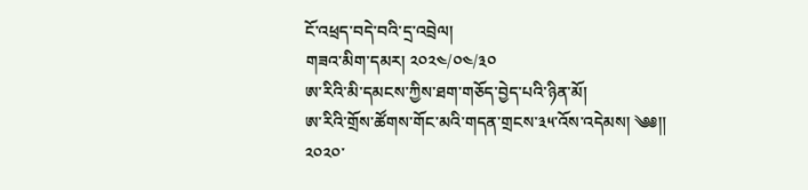ངོ་འཕྲད་བདེ་བའི་དྲ་འབྲེལ།
གཟའ་མིག་དམར། ༢༠༢༤/༠༤/༣༠
ཨ་རིའི་མི་དམངས་ཀྱིས་ཐག་གཅོད་བྱེད་པའི་ཉིན་མོ།
ཨ་རིའི་གྲོས་ཚོགས་གོང་མའི་གདན་གྲངས་༣༥་འོས་འདེམས། ༄༅།།
༢༠༢༠་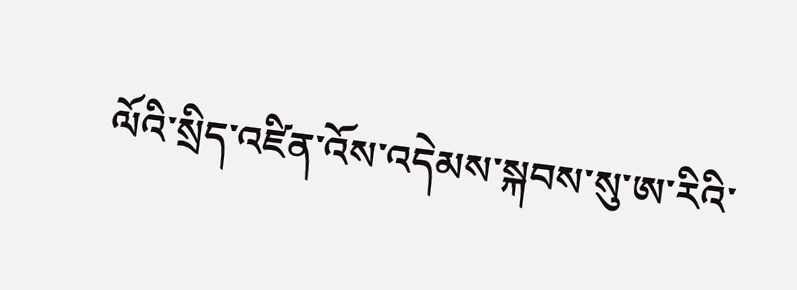ལོའི་སྲིད་འཛིན་འོས་འདེམས་སྐབས་སུ་ཨ་རིའི་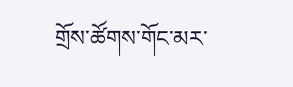གྲོས་ཚོགས་གོང་མར་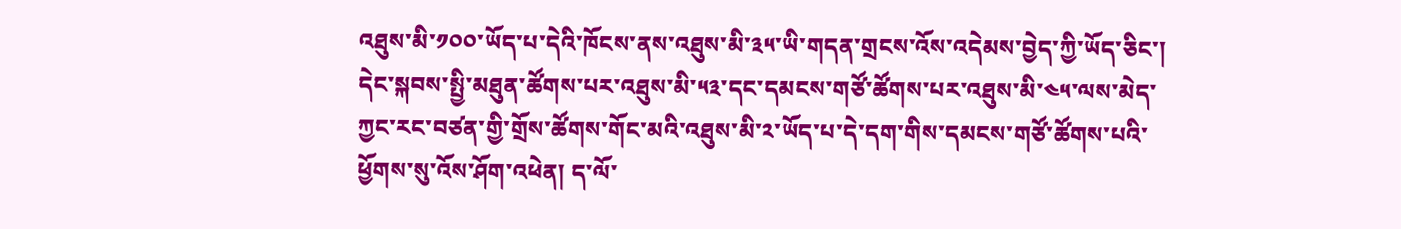འཐུས་མི་༡༠༠་ཡོད་པ་དེའི་ཁོངས་ནས་འཐུས་མི་༣༥་ཡི་གདན་གྲངས་འོས་འདེམས་བྱེད་ཀྱི་ཡོད་ཅིང་། དེང་སྐབས་སྤྱི་མཐུན་ཚོགས་པར་འཐུས་མི་༥༣་དང་དམངས་གཙོ་ཚོགས་པར་འཐུས་མི་༤༥་ལས་མེད་ཀྱང་རང་བཙན་གྱི་གྲོས་ཚོགས་གོང་མའི་འཐུས་མི་༢་ཡོད་པ་དེ་དག་གིས་དམངས་གཙོ་ཚོགས་པའི་ཕྱོགས་སུ་འོས་ཤོག་འཕེན། ད་ལོ་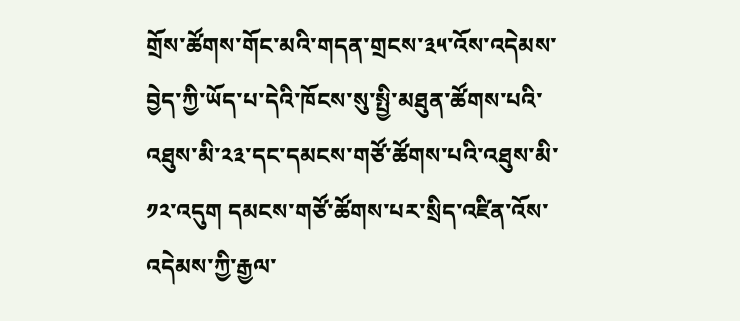གྲོས་ཚོགས་གོང་མའི་གདན་གྲངས་༣༥་འོས་འདེམས་བྱེད་ཀྱི་ཡོད་པ་དེའི་ཁོངས་སུ་སྤྱི་མཐུན་ཚོགས་པའི་འཐུས་མི་༢༣་དང་དམངས་གཙོ་ཚོགས་པའི་འཐུས་མི་༡༢་འདུག དམངས་གཙོ་ཚོགས་པར་སྲིད་འཛིན་འོས་འདེམས་ཀྱི་རྒྱལ་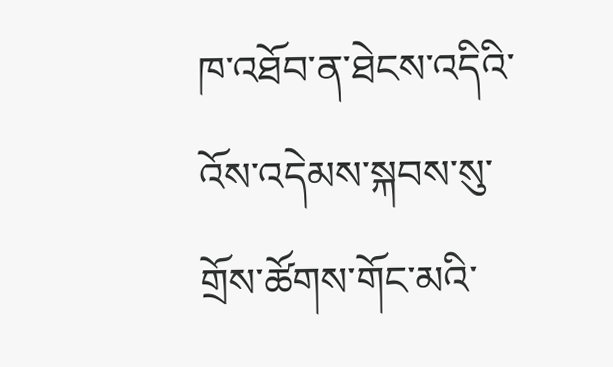ཁ་འཐོབ་ན་ཐེངས་འདིའི་འོས་འདེམས་སྐབས་སུ་གྲོས་ཚོགས་གོང་མའི་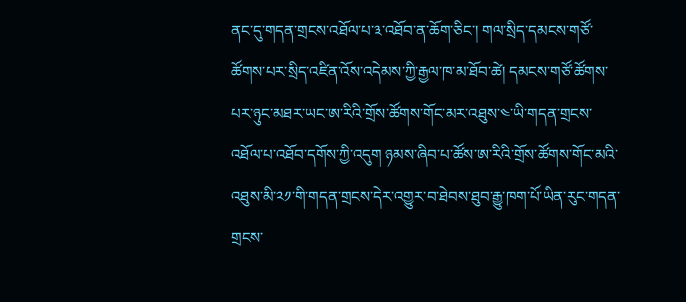ནང་དུ་གདན་གྲངས་འཐོལ་པ་༣་འཐོབ་ན་ཆོག་ཅིང་། གལ་སྲིད་དམངས་གཙོ་ཚོགས་པར་སྲིད་འཛིན་འོས་འདེམས་ཀྱི་རྒྱལ་ཁ་མ་ཐོབ་ཚེ། དམངས་གཙོ་ཚོགས་པར་ཉུང་མཐར་ཡང་ཨ་རིའི་གྲོས་ཚོགས་གོང་མར་འཐུས་༤་ཡི་གདན་གྲངས་འཐོལ་པ་འཐོབ་དགོས་ཀྱི་འདུག ཉམས་ཞིབ་པ་ཚོས་ཨ་རིའི་གྲོས་ཚོགས་གོང་མའི་འཐུས་མི་༢༡་གི་གདན་གྲངས་དེར་འགྱུར་བ་ཐེབས་ཐུབ་རྒྱུ་ཁག་པོ་ཡིན་རུང་གདན་གྲངས་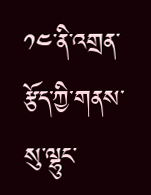༡༤་ནི་འགྲན་རྩོད་ཀྱི་གནས་སུ་ལྷུང་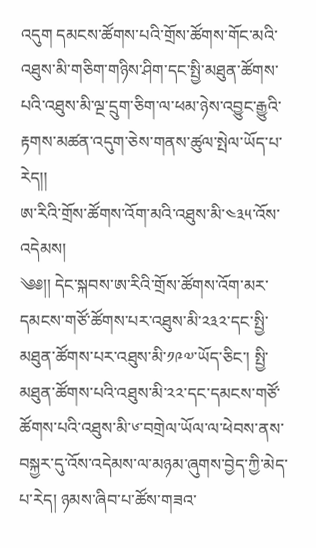འདུག དམངས་ཚོགས་པའི་གྲོས་ཚོགས་གོང་མའི་འཐུས་མི་གཅིག་གཉིས་ཤིག་དང་སྤྱི་མཐུན་ཚོགས་པའི་འཐུས་མི་ལྔ་དྲུག་ཅིག་ལ་ཕམ་ཉེས་འབྱུང་རྒྱུའི་རྟགས་མཚན་འདུག་ཅེས་གནས་ཚུལ་སྤེལ་ཡོད་པ་རེད།།
ཨ་རིའི་གྲོས་ཚོགས་འོག་མའི་འཐུས་མི་༤༣༥་འོས་འདེམས།
༄༅།། དེང་སྐབས་ཨ་རིའི་གྲོས་ཚོགས་འོག་མར་དམངས་གཙོ་ཚོགས་པར་འཐུས་མི་༢༣༢་དང་སྤྱི་མཐུན་ཚོགས་པར་འཐུས་མི་༡༩༧་ཡོད་ཅིང་། སྤྱི་མཐུན་ཚོགས་པའི་འཐུས་མི་༢༢་དང་དམངས་གཙོ་ཚོགས་པའི་འཐུས་མི་༦་བགྲེལ་ཡོལ་ལ་ཕེབས་ནས་བསྐྱར་དུ་འོས་འདེམས་ལ་མཉམ་ཞུགས་བྱེད་ཀྱི་མེད་པ་རེད། ཉམས་ཞིབ་པ་ཚོས་གཟའ་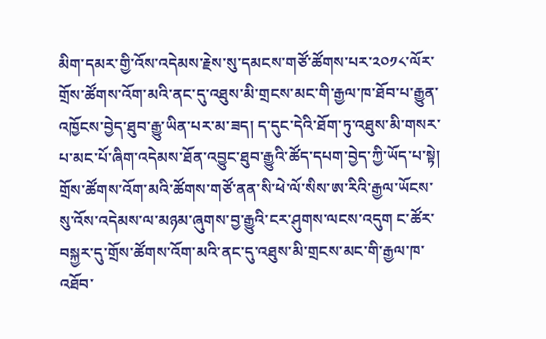མིག་དམར་གྱི་འོས་འདེམས་རྗེས་སུ་དམངས་གཙོ་ཚོགས་པར་༢༠༡༨་ལོར་གྲོས་ཚོགས་འོག་མའི་ནང་དུ་འཐུས་མི་གྲངས་མང་གི་རྒྱལ་ཁ་ཐོབ་པ་རྒྱུན་འཁྱོངས་བྱེད་ཐུབ་རྒྱུ་ཡིན་པར་མ་ཟད། ད་དུང་དེའི་ཐོག་ཏུ་འཐུས་མི་གསར་པ་མང་པོ་ཞིག་འདེམས་ཐོན་འབྱུང་ཐུབ་རྒྱུའི་ཚོད་དཔག་བྱེད་ཀྱི་ཡོད་པ་སྟེ། གྲོས་ཚོགས་འོག་མའི་ཚོགས་གཙོ་ནན་སི་ཕེ་ལོ་སིས་ཨ་རིའི་རྒྱལ་ཡོངས་སུ་འོས་འདེམས་ལ་མཉམ་ཞུགས་བྱ་རྒྱུའི་ངར་ཤུགས་ལངས་འདུག ང་ཚོར་བསྐྱར་དུ་གྲོས་ཚོགས་འོག་མའི་ནང་དུ་འཐུས་མི་གྲངས་མང་གི་རྒྱལ་ཁ་འཐོབ་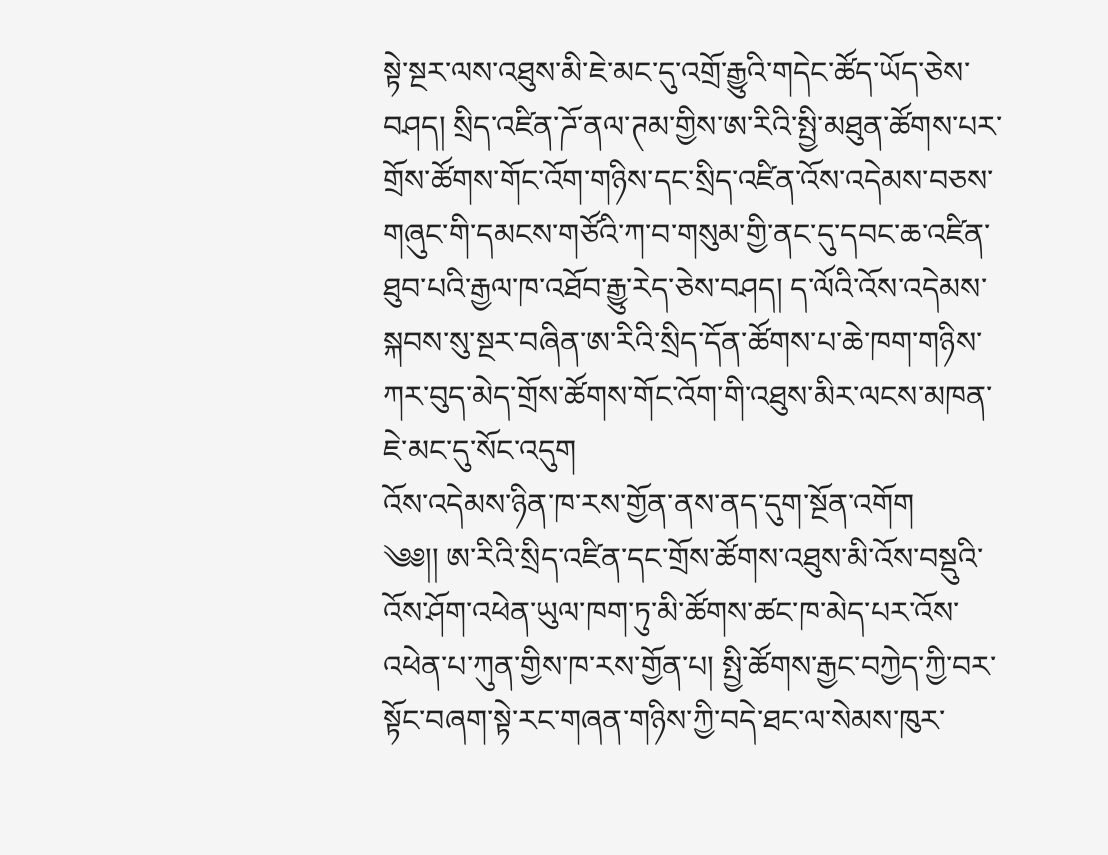སྟེ་སྔར་ལས་འཐུས་མི་ཇེ་མང་དུ་འགྲོ་རྒྱུའི་གདེང་ཚོད་ཡོད་ཅེས་བཤད། སྲིད་འཛིན་ཌོ་ནལ་ཊམ་གྱིས་ཨ་རིའི་སྤྱི་མཐུན་ཚོགས་པར་གྲོས་ཚོགས་གོང་འོག་གཉིས་དང་སྲིད་འཛིན་འོས་འདེམས་བཅས་གཞུང་གི་དམངས་གཙོའི་ཀ་བ་གསུམ་གྱི་ནང་དུ་དབང་ཆ་འཛིན་ཐུབ་པའི་རྒྱལ་ཁ་འཐོབ་རྒྱུ་རེད་ཅེས་བཤད། ད་ལོའི་འོས་འདེམས་སྐབས་སུ་སྔར་བཞིན་ཨ་རིའི་སྲིད་དོན་ཚོགས་པ་ཆེ་ཁག་གཉིས་ཀར་བུད་མེད་གྲོས་ཚོགས་གོང་འོག་གི་འཐུས་མིར་ལངས་མཁན་ཇེ་མང་དུ་སོང་འདུག
འོས་འདེམས་ཉིན་ཁ་རས་གྱོན་ནས་ནད་དུག་སྔོན་འགོག
༄༅།། ཨ་རིའི་སྲིད་འཛིན་དང་གྲོས་ཚོགས་འཐུས་མི་འོས་བསྡུའི་འོས་ཤོག་འཕེན་ཡུལ་ཁག་ཏུ་མི་ཚོགས་ཚང་ཁ་མེད་པར་འོས་འཕེན་པ་ཀུན་གྱིས་ཁ་རས་གྱོན་པ། སྤྱི་ཚོགས་རྒྱང་བཀྱེད་ཀྱི་བར་སྟོང་བཞག་སྟེ་རང་གཞན་གཉིས་ཀྱི་བདེ་ཐང་ལ་སེམས་ཁུར་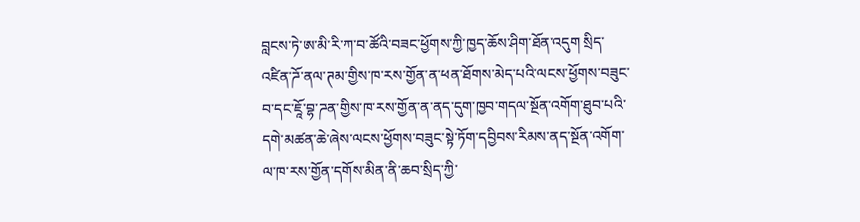བླངས་ཏེ་ཨ་མི་རི་ཀ་བ་ཚོའི་བཟང་ཕྱོགས་ཀྱི་ཁྱད་ཆོས་ཤིག་ཐོན་འདུག སྲིད་འཛིན་ཌོ་ནལ་ཊམ་གྱིས་ཁ་རས་གྱོན་ན་ཕན་ཐོགས་མེད་པའི་ལངས་ཕྱོགས་བཟུང་བ་དང་ཇཱོ་བྷ་ཌན་གྱིས་ཁ་རས་གྱོན་ན་ནད་དུག་ཁྱབ་གདལ་སྔོན་འགོག་ཐུབ་པའི་དགེ་མཚན་ཆེ་ཞེས་ལངས་ཕྱོགས་བཟུང་སྟེ་ཏོག་དབྱིབས་རིམས་ནད་སྔོན་འགོག་ལ་ཁ་རས་གྱོན་དགོས་མིན་ནི་ཆབ་སྲིད་ཀྱི་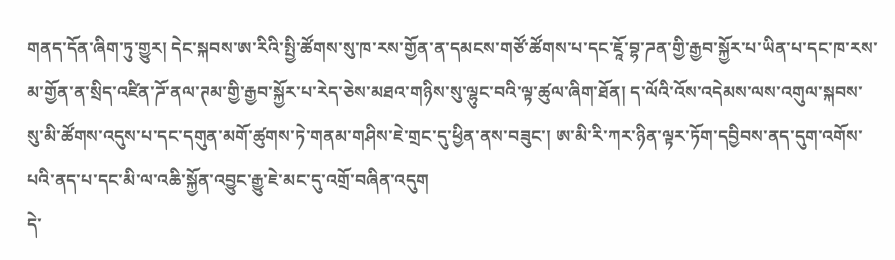གནད་དོན་ཞིག་ཏུ་གྱུར། དེང་སྐབས་ཨ་རིའི་སྤྱི་ཚོགས་སུ་ཁ་རས་གྱོན་ན་དམངས་གཙོ་ཚོགས་པ་དང་ཇཱོ་བྷ་ཌན་གྱི་རྒྱབ་སྐྱོར་པ་ཡིན་པ་དང་ཁ་རས་མ་གྱོན་ན་སྲིད་འཛིན་ཌོ་ནལ་ཊམ་གྱི་རྒྱབ་སྐྱོར་པ་རེད་ཅེས་མཐའ་གཉིས་སུ་ལྷུང་བའི་ལྟ་ཚུལ་ཞིག་ཐོན། ད་ལོའི་འོས་འདེམས་ལས་འགུལ་སྐབས་སུ་མི་ཚོགས་འདུས་པ་དང་དགུན་མགོ་ཚུགས་ཏེ་གནམ་གཤིས་ཇེ་གྲང་དུ་ཕྱིན་ནས་བཟུང་། ཨ་མི་རི་ཀར་ཉིན་ལྟར་ཏོག་དབྱིབས་ནད་དུག་འགོས་པའི་ནད་པ་དང་མི་ལ་འཆི་སྐྱོན་འབྱུང་རྒྱུ་ཇེ་མང་དུ་འགྲོ་བཞིན་འདུག
དེ་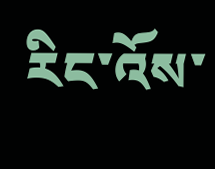རིང་འོས་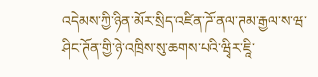འདེམས་ཀྱི་ཉིན་མོར་སྲིད་འཛིན་ཌོ་ནལ་ཊམ་རྒྱལ་ས་ཝ་ཤིང་ཊོན་གྱི་ཉེ་འཁྲིས་སུ་ཆགས་པའི་ཝྭིར་ཇཱི་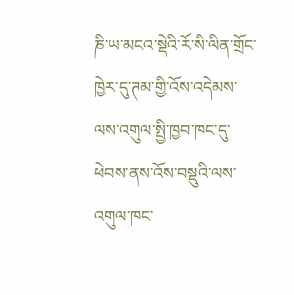ཎི་ཡ་མངའ་སྡེའི་རོ་སི་ལིན་གྲོང་ཁྱེར་དུ་ཊམ་གྱི་འོས་འདེམས་ལས་འགུལ་སྤྱི་ཁྱབ་ཁང་དུ་ཕེབས་ནས་འོས་བསྡུའི་ལས་འགུལ་ཁང་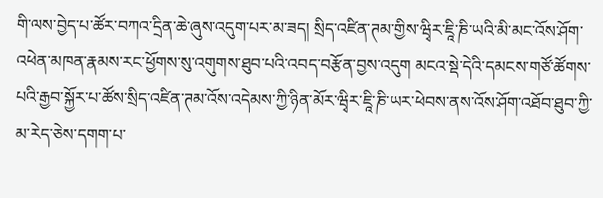གི་ལས་བྱེད་པ་ཚོར་བཀའ་དྲིན་ཆེ་ཞུས་འདུག་པར་མ་ཟད། སྲིད་འཛིན་ཊམ་གྱིས་ཝྭིར་ཇཱི་ཎི་ཡའི་མི་མང་འོས་ཤོག་འཕེན་མཁན་རྣམས་རང་ཕྱོགས་སུ་འགུགས་ཐུབ་པའི་འབད་བརྩོན་བྱས་འདུག མངའ་སྡེ་དེའི་དམངས་གཙོ་ཚོགས་པའི་རྒྱབ་སྐྱོར་པ་ཚོས་སྲིད་འཛིན་ཊམ་འོས་འདེམས་ཀྱི་ཉིན་མོར་ཝྭིར་ཇཱི་ཎི་ཡར་ཕེབས་ནས་འོས་ཤོག་འཐོབ་ཐུབ་ཀྱི་མ་རེད་ཅེས་དགག་པ་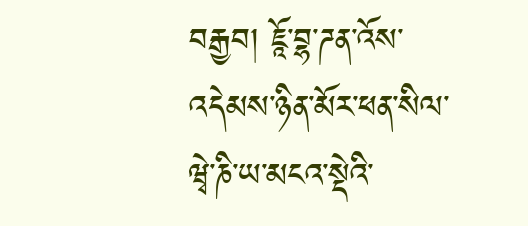བརྒྱབ། ཇཱོ་བྷ་ཌན་འོས་འདེམས་ཉིན་མོར་ཕན་སིལ་ཝྭེ་ཎི་ཡ་མངའ་སྡེའི་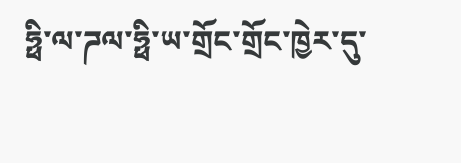ཧྥི་ལ་ཌལ་ཧྥི་ཡ་གྲོང་གྲོང་ཁྱེར་དུ་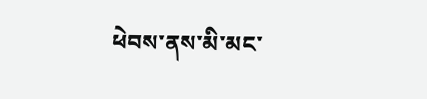ཕེབས་ནས་མི་མང་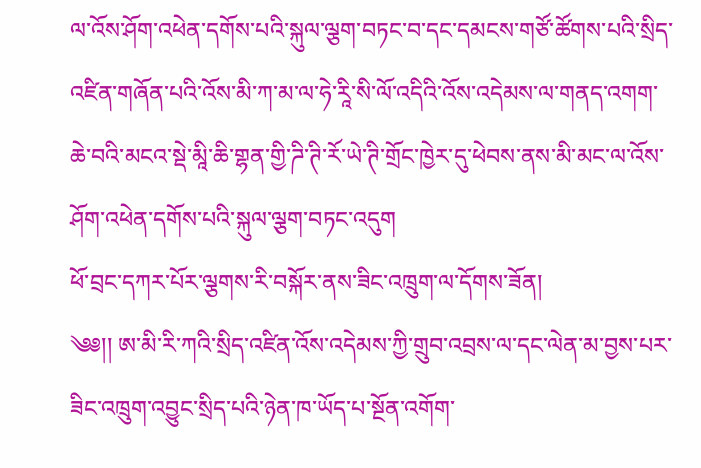ལ་འོས་ཤོག་འཕེན་དགོས་པའི་སྐུལ་ལྕག་བཏང་བ་དང་དམངས་གཙོ་ཚོགས་པའི་སྲིད་འཛིན་གཞོན་པའི་འོས་མི་ཀ་མ་ལ་ཧེ་རཱི་སི་ལོ་འདིའི་འོས་འདེམས་ལ་གནད་འགག་ཆེ་བའི་མངའ་སྡེ་མཱི་ཆི་གྷན་གྱི་ཌི་ཊི་རོ་ཡེ་ཊི་གྲོང་ཁྱེར་དུ་ཕེབས་ནས་མི་མང་ལ་འོས་ཤོག་འཕེན་དགོས་པའི་སྐུལ་ལྕག་བཏང་འདུག
ཕོ་བྲང་དཀར་པོར་ལྕགས་རི་བསྐོར་ནས་ཟིང་འཁྲུག་ལ་དོགས་ཟོན།
༄༅།། ཨ་མི་རི་ཀའི་སྲིད་འཛིན་འོས་འདེམས་ཀྱི་གྲུབ་འབྲས་ལ་དང་ལེན་མ་བྱས་པར་ཟིང་འཁྲུག་འབྱུང་སྲིད་པའི་ཉེན་ཁ་ཡོད་པ་སྔོན་འགོག་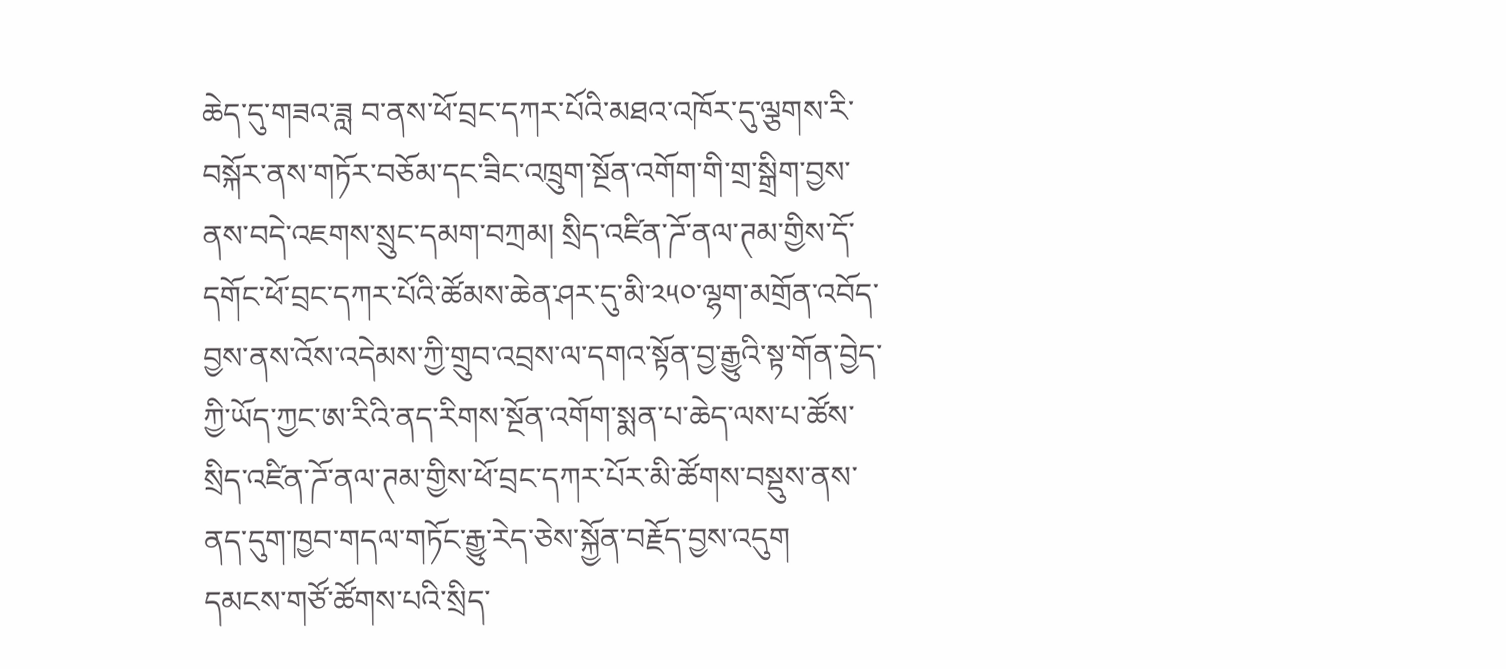ཆེད་དུ་གཟའ་ཟླ བ་ནས་ཕོ་བྲང་དཀར་པོའི་མཐའ་འཁོར་དུ་ལྕགས་རི་བསྐོར་ནས་གཏོར་བཅོམ་དང་ཟིང་འཁྲུག་སྔོན་འགོག་གི་གྲ་སྒྲིག་བྱས་ནས་བདེ་འཇགས་སྲུང་དམག་བཀྲམ། སྲིད་འཛིན་ཌོ་ནལ་ཊམ་གྱིས་དོ་དགོང་ཕོ་བྲང་དཀར་པོའི་ཚོམས་ཆེན་ཤར་དུ་མི་༢༥༠་ལྷག་མགྲོན་འབོད་བྱས་ནས་འོས་འདེམས་ཀྱི་གྲུབ་འབྲས་ལ་དགའ་སྟོན་བྱ་རྒྱུའི་སྟ་གོན་བྱེད་ཀྱི་ཡོད་ཀྱང་ཨ་རིའི་ནད་རིགས་སྔོན་འགོག་སྨན་པ་ཆེད་ལས་པ་ཚོས་སྲིད་འཛིན་ཌོ་ནལ་ཊམ་གྱིས་ཕོ་བྲང་དཀར་པོར་མི་ཚོགས་བསྡུས་ནས་ནད་དུག་ཁྱབ་གདལ་གཏོང་རྒྱུ་རེད་ཅེས་སྐྱོན་བརྗོད་བྱས་འདུག
དམངས་གཙོ་ཚོགས་པའི་སྲིད་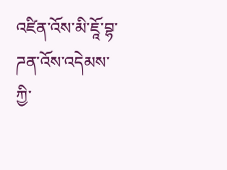འཛིན་འོས་མི་ཇཱོ་བྷ་ཌན་འོས་འདེམས་ཀྱི་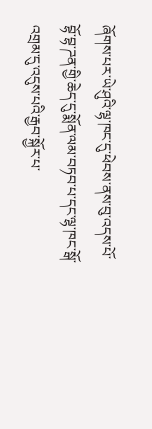ཞོགས་པར་ཡེ་ཤུའི་ལྷ་ཁང་དུ་ཕེབས་ནས་བུ་འདས་པོ་བྷོ་བྷ་ཌན་གྱི་ཆེད་དུ་སྨོན་ལམ་བཏབ་པ་དང་ལྷ་ཁང་སྒོ་འགྲམ་དུ་འདུས་པའི་རྒྱབ་སྐྱོར་པ་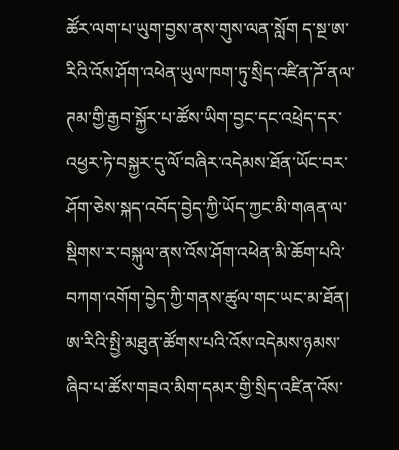ཚོར་ལག་པ་ཡུག་བྱས་ནས་གུས་ལན་སློག ད་སྔ་ཨ་རིའི་འོས་ཤོག་འཕེན་ཡུལ་ཁག་ཏུ་སྲིད་འཛིན་ཌོ་ནལ་ཊམ་གྱི་རྒྱབ་སྐྱོར་པ་ཚོས་ཡིག་བྱང་དང་འཕྲེད་དར་འཕྱར་ཏེ་བསྐྱར་དུ་ལོ་བཞིར་འདེམས་ཐོན་ཡོང་བར་ཤོག་ཅེས་སྐད་འབོད་བྱེད་ཀྱི་ཡོད་ཀྱང་མི་གཞན་ལ་སྡིགས་ར་བསྐུལ་ནས་འོས་ཤོག་འཕེན་མི་ཆོག་པའི་བཀག་འགོག་བྱེད་ཀྱི་གནས་ཚུལ་གང་ཡང་མ་ཐོན། ཨ་རིའི་སྤྱི་མཐུན་ཚོགས་པའི་འོས་འདེམས་ཉམས་ཞིབ་པ་ཚོས་གཟའ་མིག་དམར་གྱི་སྲིད་འཛིན་འོས་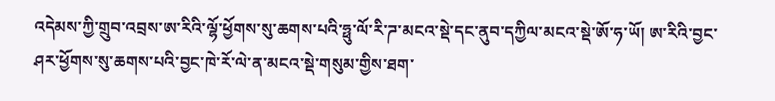འདེམས་ཀྱི་གྲུབ་འབྲས་ཨ་རིའི་ལྷོ་ཕྱོགས་སུ་ཆགས་པའི་ཧྥུ་ལོ་རི་ཌ་མངའ་སྡེ་དང་ནུབ་དཀྱིལ་མངའ་སྡེ་ཨོ་ཧ་ཡོ། ཨ་རིའི་བྱང་ཤར་ཕྱོགས་སུ་ཆགས་པའི་བྱང་ཁེ་རོ་ལེ་ན་མངའ་སྡེ་གསུམ་གྱིས་ཐག་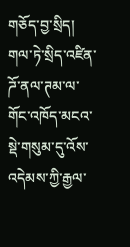གཅོད་བྱ་སྲིད། གལ་ཏེ་སྲིད་འཛིན་ཌོ་ནལ་ཊམ་ལ་གོང་འཁོད་མངའ་སྡེ་གསུམ་དུ་འོས་འདེམས་ཀྱི་རྒྱལ་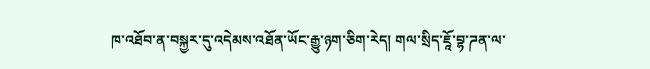ཁ་འཐོབ་ན་བསྐྱར་དུ་འདེམས་འཐོན་ཡོང་རྒྱུ་ཉག་ཅིག་རེད། གལ་སྲིད་ཇཱོ་བྷ་ཌན་ལ་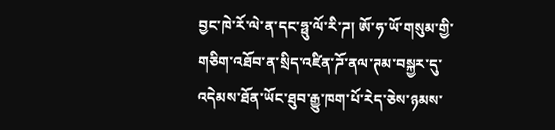བྱང་ཁེ་རོ་ལེ་ན་དང་ཧྥུ་ལོ་རི་ཌ། ཨོ་ཧ་ཡོ་གསུམ་གྱི་གཅིག་འཐོབ་ན་སྲིད་འཛིན་ཌོ་ནལ་ཊམ་བསྐྱར་དུ་འདེམས་ཐོན་ཡོང་ཐུབ་རྒྱུ་ཁག་པོ་རེད་ཅེས་ཉམས་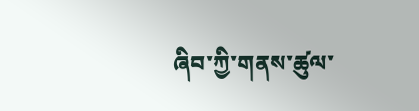ཞིབ་ཀྱི་གནས་ཚུལ་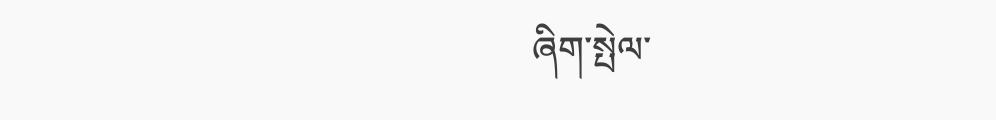ཞིག་སྤེལ་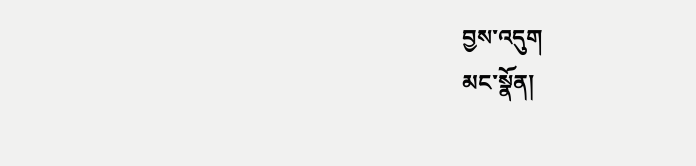བྱས་འདུག
མང་སྣོན།